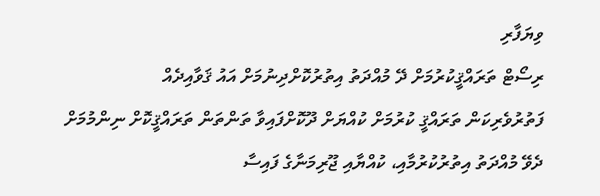ވިޔަފާރި
ރިސޯޓް ތަރައްޤީކުރުމަށް ދޭ މުއްދަތު އިތުރުކޮށްދިނުމަށް އައު ޤަވާއިދެއް
ފަތުރުވެރިކަން ތަރައްޤީ ކުރުމަށް ކުއްޔަށް ދޫކޮށްފައިވާ ތަންތަން ތަރައްޤީކޮށް ނިންމުމަށް ދެވޭ މުއްދަތު އިތުރުކުރުމާއި، ކުއްޔާއި ޖޫރިމަނާގެ ފައިސާ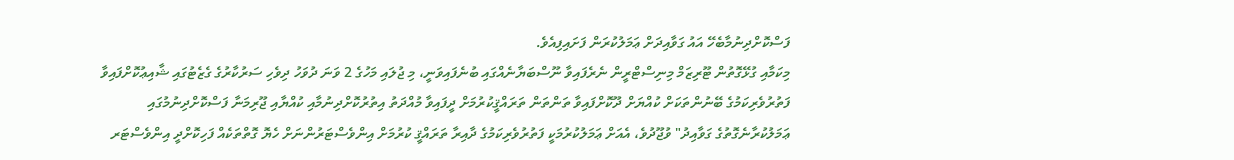ފަސްކޮށްދިނުމާބެހޭ އައު ގަވާއިދަށް ޢަމަލުކުރަން ފަށައިފިއެވެ.
މިކަމާއި ގުޅޭގޮތުން ޓޫރިޒަމް މިނިސްޓްރީން ނެރެފައިވާ ނޫސްބަޔާނެއްގައި ބުނެފައިވަނީ، މި ޖުލައި މަހުގެ 2 ވަނަ ދުވަހު ދިވެހި ސަރުކާރުގެ ގެޒެޓުގައި ޝާއިޢުކޮށްފައިވާ ފަތުރުވެރިކަމުގެ ބޭނުންތަކަށް ކުއްޔަށް ދޫކޮށްފައިވާ ތަންތަން ތަރައްޤީކުރުމަށް ދީފައިވާ މުއްދަތު އިތުރުކޮށްދިނުމާއި ކުއްޔާއި ޖޫރިމަނާ ފަސްކޮށްދިނުމުގައި ޢަމަލުކުރާނެގޮތުގެ ގަވާއިދު" ވުޖޫދުވެ، އެއަށް ޢަމަލުކުރުމަކީ ފަތުރުވެރިކަމުގެ ދާއިރާ ތަރައްޤީ ކުރުމަށް އިންވެސްޓަރުންނަށް ހެޔޮ ގޮތްތަކެއް ފަހިކޮށްދީ އިންވެސްޓަރ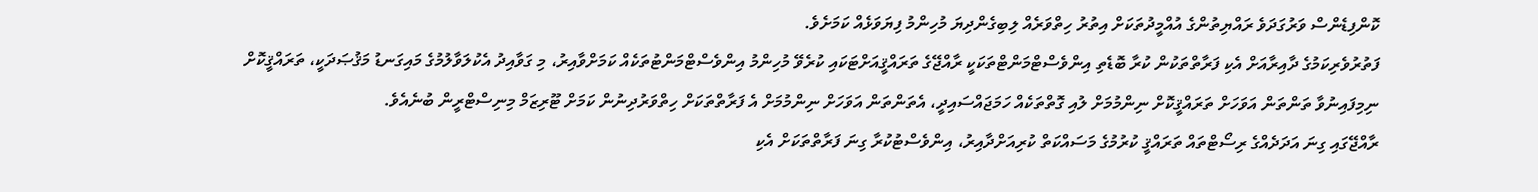ކޮންފިޑެންސް ވަރުގަދަވެ ރައްޔިތުންގެ އުއްމީދުތަކަށް އިތުރު ހިތްވަރެއް ލިބިގެންދިޔަ މުހިންމު ފިޔަވަޅެއް ކަމަށެވެ.
ފަތުރުވެރިކަމުގެ ދާއިރާއަށް އެކި ފަރާތްތަކުން ކުރާ ބޮޑެތި އިންވެސްޓްމަންޓްތަކަކީ ރާއްޖޭގެ ތަރައްޤީއަށްޓަކައި ކުރެވޭ މުހިންމު އިންވެސްޓްމަންޓުތަކެއް ކަމަށްވާއިރު، މި ގަވާއިދު އެކުލަވާލުމުގެ މައިގަނޑު މަޤުޞަދަކީ، ތަރައްޤީކޮށް ނިމިފައިނުވާ ތަންތަން އަވަހަށް ތަރައްޤީކޮށް ނިންމުމަށް ލުއި ގޮތްތަކެއް ހަމަޖައްސައިދީ، އެތަންތަން އަވަހަށް ނިންމުމަށް އެ ފަރާތްތަކަށް ހިތްވަރުދިނުން ކަމަށް ޓޫރިޒަމް މިނިސްޓްރީން ބުނެއެވެ.
ރާއްޖޭގައި ގިނަ އަދަދެއްގެ ރިސޯޓްތައް ތަރައްޤީ ކުރުމުގެ މަސައްކަތް ކުރިއަށްދާއިރު، އިންވެސްޓުކުރާ ގިނަ ފަރާތްތަކަށް އެކި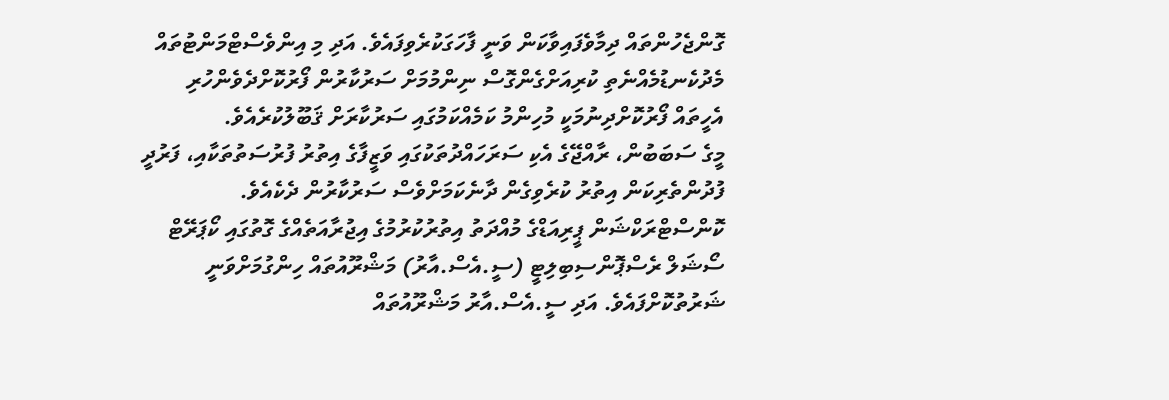ގޮންޖެހުންތައް ދިމާވެފައިވާކަން ވަނީ ފާހަގަކުރެވިފައެވެ. އަދި މި އިންވެސްޓްމަންޓުތައް މެދުކެނޑުމެއްނެތި ކުރިއަށްގެންގޮސް ނިންމުމަށް ސަރުކާރުން ފޯރުކޮށްދެވެންހުރި އެހީތައް ފޯރުކޮށްދިނުމަކީ މުހިންމު ކަމެއްކަމުގައި ސަރުކާރަށް ޤަބޫލުކުރެއެވެ.
މީގެ ސަބަބުން، ރާއްޖޭގެ އެކި ސަރަހައްދުތަކުގައި ވަޒީފާގެ އިތުރު ފުރުސަތުތަކާއި، ފަރުދީ ފުދުންތެރިކަން އިތުރު ކުރެވިގެން ދާނެކަމަށްވެސް ސަރުކާރުން ދެކެއެވެ.
ކޮންސްޓްރަކްޝަން ޕީރިއަޑްގެ މުއްދަތު އިތުރުކުރުމުގެ އިޖުރާއަތެއްގެ ގޮތުގައި ކޯޕަރޭޓް ސޯޝަލް ރެސްޕޮންސިބިލިޓީ (ސީ.އެސް.އާރު) މަޝްރޫއުތައް ހިންގުމަށްވަނީ ޝަރުތުކޮށްފައެވެ. އަދި ސީ.އެސް.އާރު މަޝްރޫއުތައް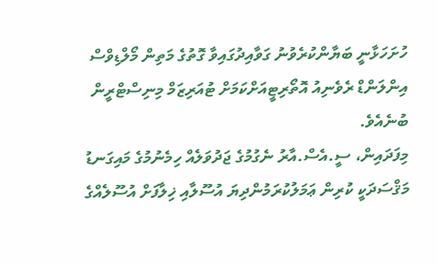ހުށަހަޅާނީ ބަޔާންކުރެވުނު ގަވާއިދުގައިވާ ގޮތުގެ މަތިން މޯލްޑިވްސް އިންލަންޑް ރެވެނިއު އޮތޯރިޓީއަށްކަމަށް ޓުއަރިޒަމް މިނިސްޓްރީން ބުނެއެވެ.
މިފަދައިން، ސީ.އެސް.އާރު ނެގުމުގެ ޖަދުވަލެއް ހިމެނުމުގެ މައިގަނޑު މަޤްސަދަކީ ކުރިން ޢަމަލުކުރަމުންދިޔަ އުސޫލާއި ޚިލާފަށް އުސޫލެއްގެ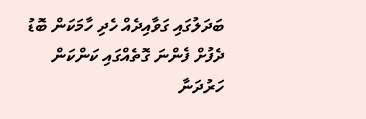ބަދަލުގައި ގަވާއިދެއް ހެދި ހާމަކަން ބޮޑު ދެފުށް ފެންނަ ގޮތެއްގައި ކަންކަން ހަރުދަނާ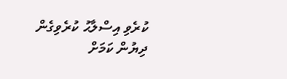ކުރެވި އިސްލާޙު ކުރެވިގެން ދިޔުން ކަމަށް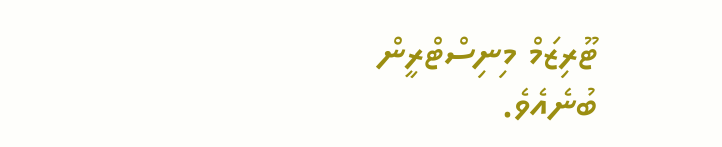ޓޫރިޒަމް މިނިސްޓްރީން ބުނެއެވެ.